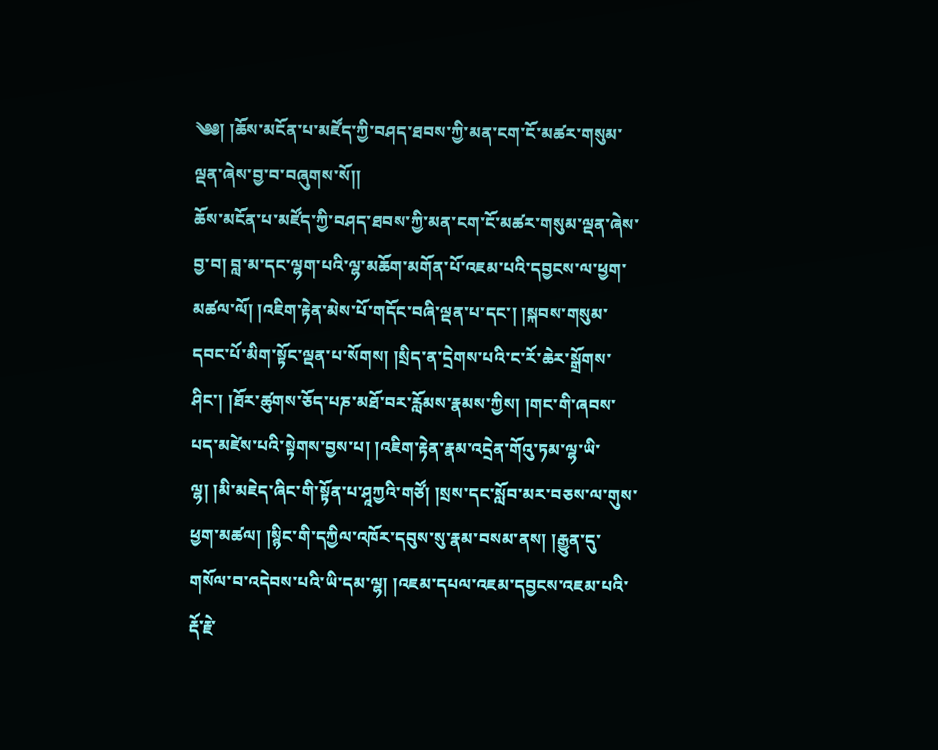༄༅། །ཆོས་མངོན་པ་མཛོད་ཀྱི་བཤད་ཐབས་ཀྱི་མན་ངག་ངོ་མཚར་གསུམ་ལྡན་ཞེས་བྱ་བ་བཞུགས་སོ།།
ཆོས་མངོན་པ་མཛོད་ཀྱི་བཤད་ཐབས་ཀྱི་མན་ངག་ངོ་མཚར་གསུམ་ལྡན་ཞེས་བྱ་བ། བླ་མ་དང་ལྷག་པའི་ལྷ་མཆོག་མགོན་པོ་འཇམ་པའི་དབྱངས་ལ་ཕྱག་མཚལ་ལོ། །འཇིག་རྟེན་མེས་པོ་གདོང་བཞི་ལྡན་པ་དང་། །སྐབས་གསུམ་དབང་པོ་མིག་སྟོང་ལྡན་པ་སོགས། །སྲིད་ན་དྲེགས་པའི་ང་རོ་ཆེར་སྒྲོགས་ཤིང་། །ཐོར་ཚུགས་ཅོད་པཎ་མཐོ་བར་རློམས་རྣམས་ཀྱིས། །གང་གི་ཞབས་པད་མཛེས་པའི་སྟེགས་བྱས་པ། །འཇིག་རྟེན་རྣམ་འདྲེན་གོའུ་ཏམ་ལྷ་ཡི་ལྷ། །མི་མཇེད་ཞིང་གི་སྟོན་པ་ཤཱཀྱའི་གཙོ། །སྲས་དང་སློབ་མར་བཅས་ལ་གུས་ཕྱག་མཚལ། །སྙིང་གི་དཀྱིལ་འཁོར་དབུས་སུ་རྣམ་བསམ་ནས། །རྒྱུན་དུ་གསོལ་བ་འདེབས་པའི་ཡི་དམ་ལྷ། །འཇམ་དཔལ་འཇམ་དབྱངས་འཇམ་པའི་རྡོ་རྗེ་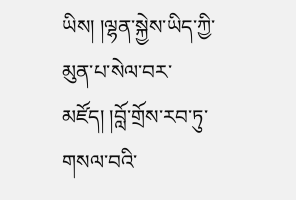ཡིས། །ལྷན་སྐྱེས་ཡིད་ཀྱི་མུན་པ་སེལ་བར་མཛོད། །བློ་གྲོས་རབ་ཏུ་གསལ་བའི་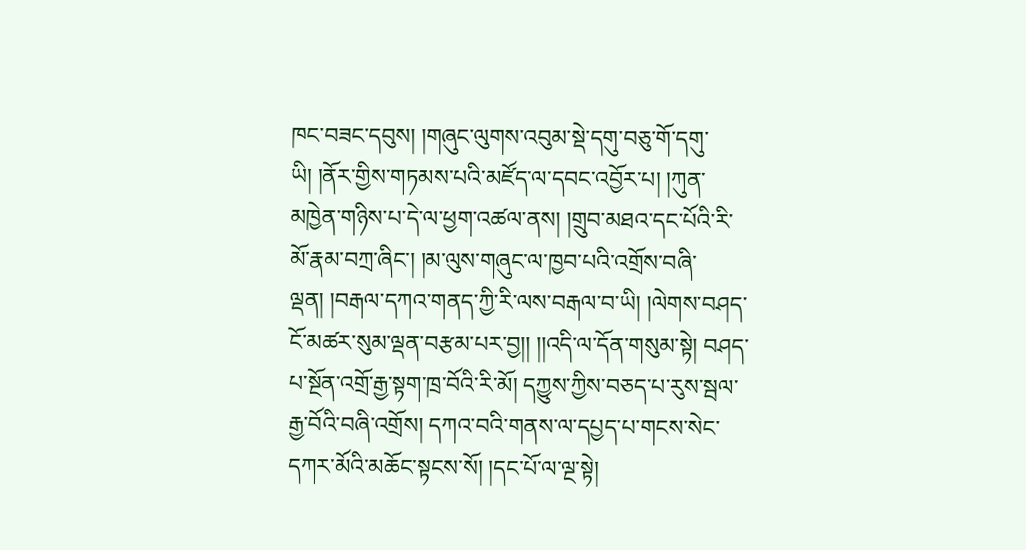ཁང་བཟང་དབུས། །གཞུང་ལུགས་འབུམ་སྡེ་དགུ་བཅུ་གོ་དགུ་ཡི། །ནོར་གྱིས་གཏམས་པའི་མཛོད་ལ་དབང་འབྱོར་པ། །ཀུན་མཁྱེན་གཉིས་པ་དེ་ལ་ཕྱག་འཚལ་ནས། །གྲུབ་མཐའ་དང་པོའི་རི་མོ་རྣམ་བཀྲ་ཞིང་། །མ་ལུས་གཞུང་ལ་ཁྱབ་པའི་འགྲོས་བཞི་ལྡན། །བརྒལ་དཀའ་གནད་ཀྱི་རི་ལས་བརྒལ་བ་ཡི། །ལེགས་བཤད་ངོ་མཚར་སུམ་ལྡན་བརྩམ་པར་བྱ།། །།འདི་ལ་དོན་གསུམ་སྟེ། བཤད་པ་སྔོན་འགྲོ་རྒྱ་སྟག་ཁྲ་བོའི་རི་མོ། དཀྱུས་ཀྱིས་བཅད་པ་རུས་སྦལ་རྒྱ་བོའི་བཞི་འགྲོས། དཀའ་བའི་གནས་ལ་དཔྱད་པ་གངས་སེང་དཀར་མོའི་མཆོང་སྟངས་སོ། །དང་པོ་ལ་ལྔ་སྟེ།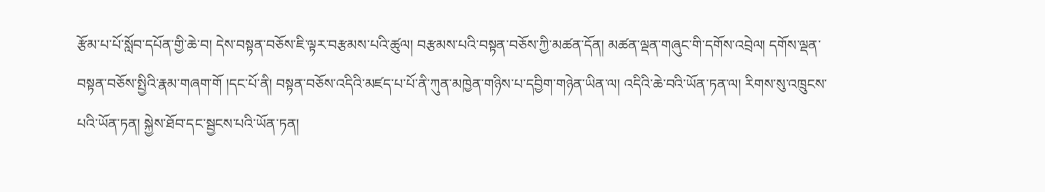རྩོམ་པ་པོ་སློབ་དཔོན་གྱི་ཆེ་བ། དེས་བསྟན་བཅོས་ཇི་ལྟར་བརྩམས་པའི་ཚུལ། བརྩམས་པའི་བསྟན་བཅོས་ཀྱི་མཚན་དོན། མཚན་ལྡན་གཞུང་གི་དགོས་འབྲེལ། དགོས་ལྡན་བསྟན་བཅོས་སྤྱིའི་རྣམ་གཞག་གོ །དང་པོ་ནི། བསྟན་བཅོས་འདིའི་མཛད་པ་པོ་ནི་ཀུན་མཁྱེན་གཉིས་པ་དབྱིག་གཉེན་ཡིན་ལ། འདིའི་ཆེ་བའི་ཡོན་ཏན་ལ། རིགས་སུ་འཁྲུངས་པའི་ཡོན་ཏན། སྐྱེས་ཐོབ་དང་སྦྱངས་པའི་ཡོན་ཏན།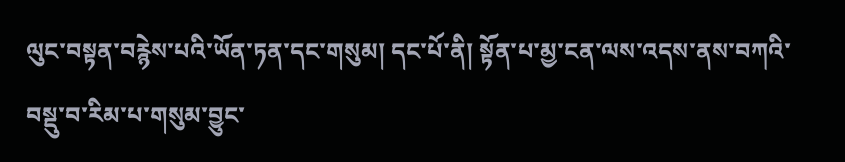ལུང་བསྟན་བརྙེས་པའི་ཡོན་ཏན་དང་གསུམ། དང་པོ་ནི། སྟོན་པ་མྱ་ངན་ལས་འདས་ནས་བཀའི་བསྡུ་བ་རིམ་པ་གསུམ་བྱུང་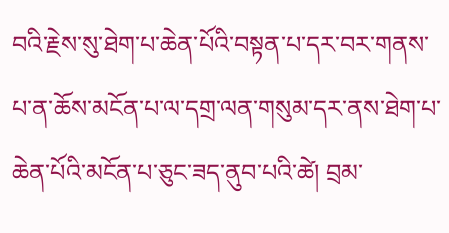བའི་རྗེས་སུ་ཐེག་པ་ཆེན་པོའི་བསྟན་པ་དར་བར་གནས་པ་ན་ཆོས་མངོན་པ་ལ་དགྲ་ལན་གསུམ་དར་ནས་ཐེག་པ་ཆེན་པོའི་མངོན་པ་ཅུང་ཟད་ནུབ་པའི་ཚེ། བྲམ་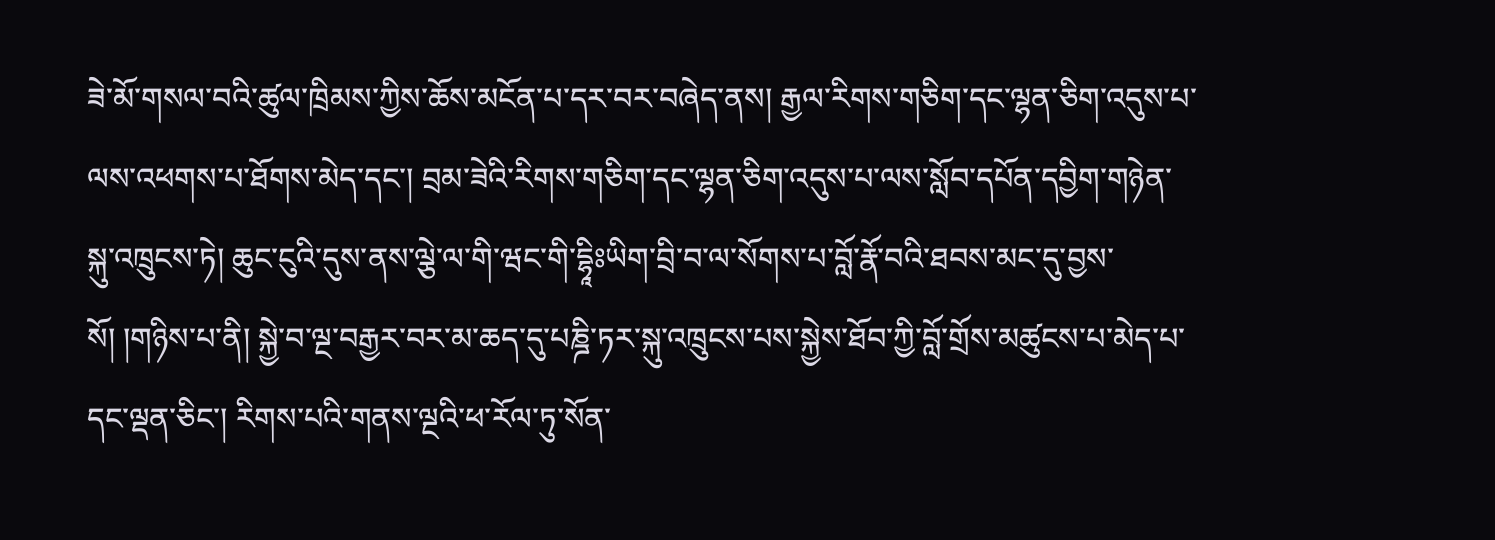ཟེ་མོ་གསལ་བའི་ཚུལ་ཁྲིམས་ཀྱིས་ཆོས་མངོན་པ་དར་བར་བཞེད་ནས། རྒྱལ་རིགས་གཅིག་དང་ལྷན་ཅིག་འདུས་པ་ལས་འཕགས་པ་ཐོགས་མེད་དང་། བྲམ་ཟེའི་རིགས་གཅིག་དང་ལྷན་ཅིག་འདུས་པ་ལས་སློབ་དཔོན་དབྱིག་གཉེན་སྐུ་འཁྲུངས་ཏེ། ཆུང་ངུའི་དུས་ནས་ལྕེ་ལ་གི་ཝང་གི་དྷཱིཿཡིག་བྲི་བ་ལ་སོགས་པ་བློ་རྣོ་བའི་ཐབས་མང་དུ་བྱས་སོ། །གཉིས་པ་ནི། སྐྱེ་བ་ལྔ་བརྒྱར་བར་མ་ཆད་དུ་པཎྜི་ཏར་སྐུ་འཁྲུངས་པས་སྐྱེས་ཐོབ་ཀྱི་བློ་གྲོས་མཚུངས་པ་མེད་པ་དང་ལྡན་ཅིང་། རིགས་པའི་གནས་ལྔའི་ཕ་རོལ་ཏུ་སོན་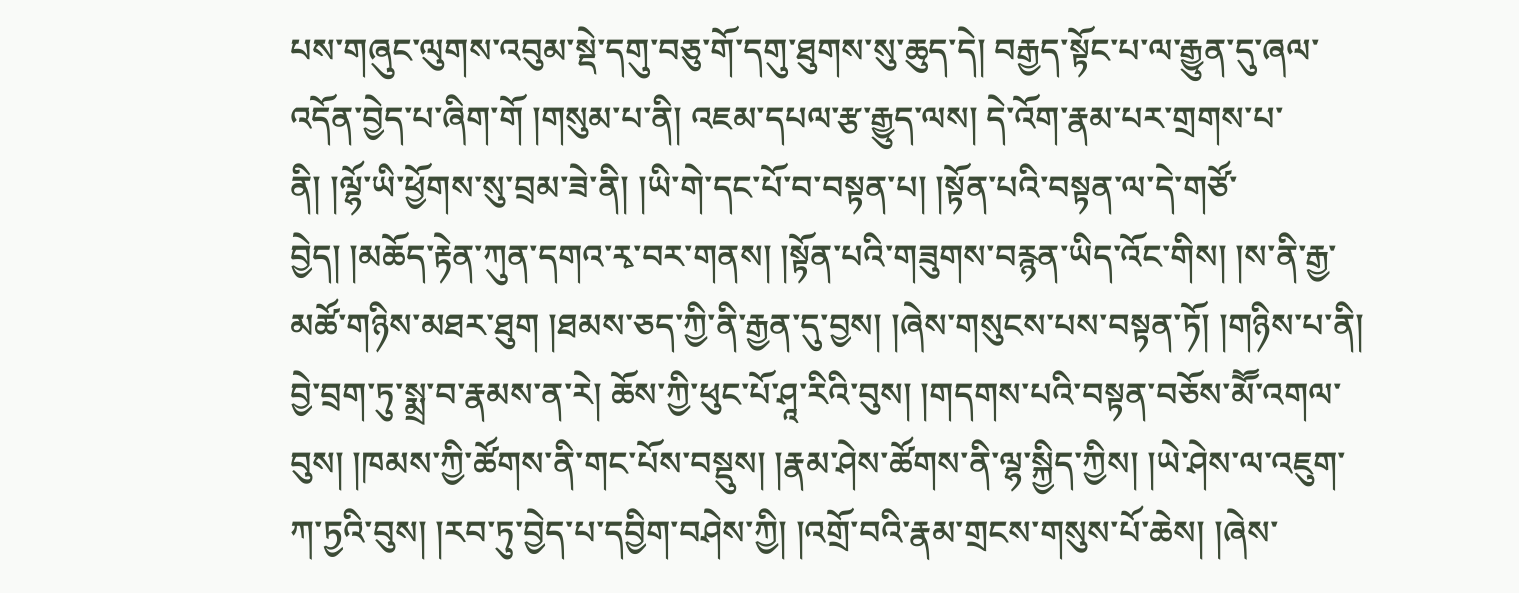པས་གཞུང་ལུགས་འབུམ་སྡེ་དགུ་བཅུ་གོ་དགུ་ཐུགས་སུ་ཆུད་དེ། བརྒྱད་སྟོང་པ་ལ་རྒྱུན་དུ་ཞལ་འདོན་བྱེད་པ་ཞིག་གོ །གསུམ་པ་ནི། འཇམ་དཔལ་རྩ་རྒྱུད་ལས། དེ་འོག་རྣམ་པར་གྲགས་པ་ནི། །ལྷོ་ཡི་ཕྱོགས་སུ་བྲམ་ཟེ་ནི། །ཡི་གེ་དང་པོ་བ་བསྟན་པ། །སྟོན་པའི་བསྟན་ལ་དེ་གཙོ་བྱེད། །མཆོད་རྟེན་ཀུན་དགའ་རྭ་བར་གནས། །སྟོན་པའི་གཟུགས་བརྙན་ཡིད་འོང་གིས། །ས་ནི་རྒྱ་མཚོ་གཉིས་མཐར་ཐུག །ཐམས་ཅད་ཀྱི་ནི་རྒྱན་དུ་བྱས། །ཞེས་གསུངས་པས་བསྟན་ཏོ། །གཉིས་པ་ནི། བྱེ་བྲག་ཏུ་སྨྲ་བ་རྣམས་ན་རེ། ཆོས་ཀྱི་ཕུང་པོ་ཤཱ་རིའི་བུས། །གདགས་པའི་བསྟན་བཅོས་མཽ་འགལ་བུས། །ཁམས་ཀྱི་ཚོགས་ནི་གང་པོས་བསྡུས། །རྣམ་ཤེས་ཚོགས་ནི་ལྷ་སྐྱིད་ཀྱིས། །ཡེ་ཤེས་ལ་འཇུག་ཀ་ཏྱའི་བུས། །རབ་ཏུ་བྱེད་པ་དབྱིག་བཤེས་ཀྱི། །འགྲོ་བའི་རྣམ་གྲངས་གསུས་པོ་ཆེས། །ཞེས་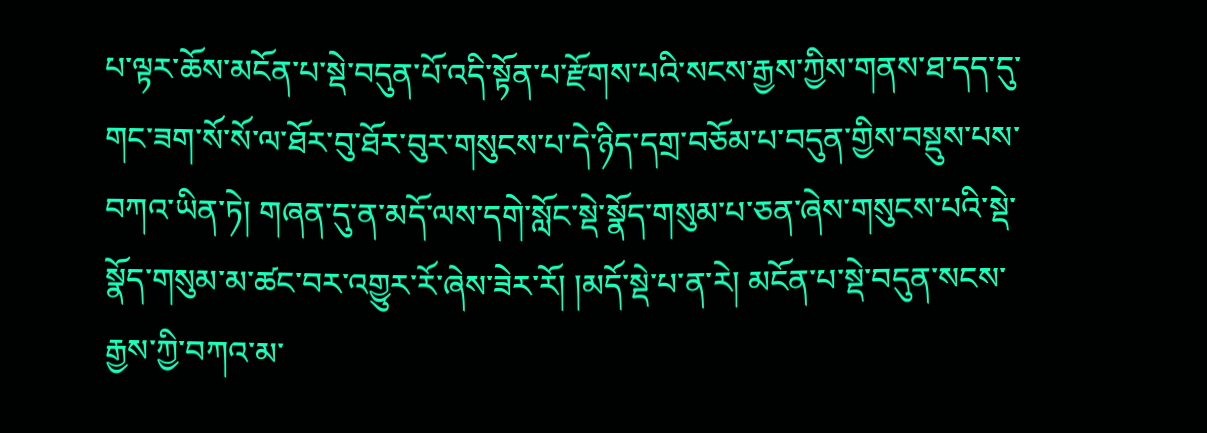པ་ལྟར་ཆོས་མངོན་པ་སྡེ་བདུན་པོ་འདི་སྟོན་པ་རྫོགས་པའི་སངས་རྒྱས་ཀྱིས་གནས་ཐ་དད་དུ་གང་ཟག་སོ་སོ་ལ་ཐོར་བུ་ཐོར་བུར་གསུངས་པ་དེ་ཉིད་དགྲ་བཅོམ་པ་བདུན་གྱིས་བསྡུས་པས་བཀའ་ཡིན་ཏེ། གཞན་དུ་ན་མདོ་ལས་དགེ་སློང་སྡེ་སྣོད་གསུམ་པ་ཅན་ཞེས་གསུངས་པའི་སྡེ་སྣོད་གསུམ་མ་ཚང་བར་འགྱུར་རོ་ཞེས་ཟེར་རོ། །མདོ་སྡེ་པ་ན་རེ། མངོན་པ་སྡེ་བདུན་སངས་རྒྱས་ཀྱི་བཀའ་མ་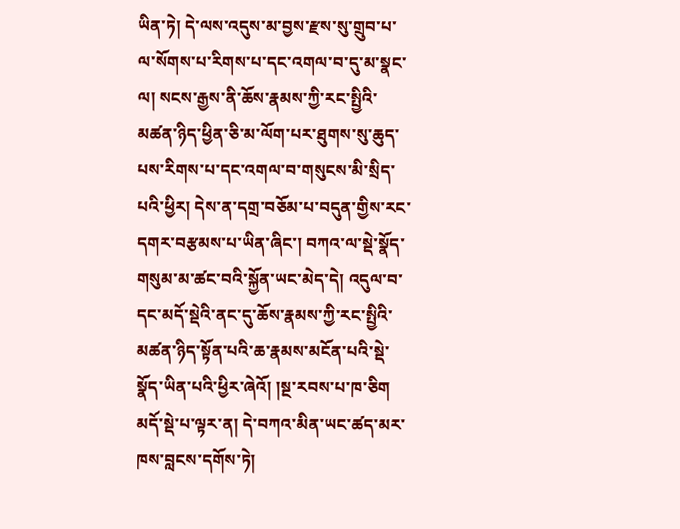ཡིན་ཏེ། དེ་ལས་འདུས་མ་བྱས་རྫས་སུ་གྲུབ་པ་ལ་སོགས་པ་རིགས་པ་དང་འགལ་བ་དུ་མ་སྣང་ལ། སངས་རྒྱས་ནི་ཆོས་རྣམས་ཀྱི་རང་སྤྱིའི་མཚན་ཉིད་ཕྱིན་ཅི་མ་ལོག་པར་ཐུགས་སུ་ཆུད་པས་རིགས་པ་དང་འགལ་བ་གསུངས་མི་སྲིད་པའི་ཕྱིར། དེས་ན་དགྲ་བཅོམ་པ་བདུན་གྱིས་རང་དགར་བརྩམས་པ་ཡིན་ཞིང་། བཀའ་ལ་སྡེ་སྣོད་གསུམ་མ་ཚང་བའི་སྐྱོན་ཡང་མེད་དེ། འདུལ་བ་དང་མདོ་སྡེའི་ནང་དུ་ཆོས་རྣམས་ཀྱི་རང་སྤྱིའི་མཚན་ཉིད་སྟོན་པའི་ཆ་རྣམས་མངོན་པའི་སྡེ་སྣོད་ཡིན་པའི་ཕྱིར་ཞེའོ། །སྔ་རབས་པ་ཁ་ཅིག མདོ་སྡེ་པ་ལྟར་ན། དེ་བཀའ་མིན་ཡང་ཚད་མར་ཁས་བླངས་དགོས་ཏེ།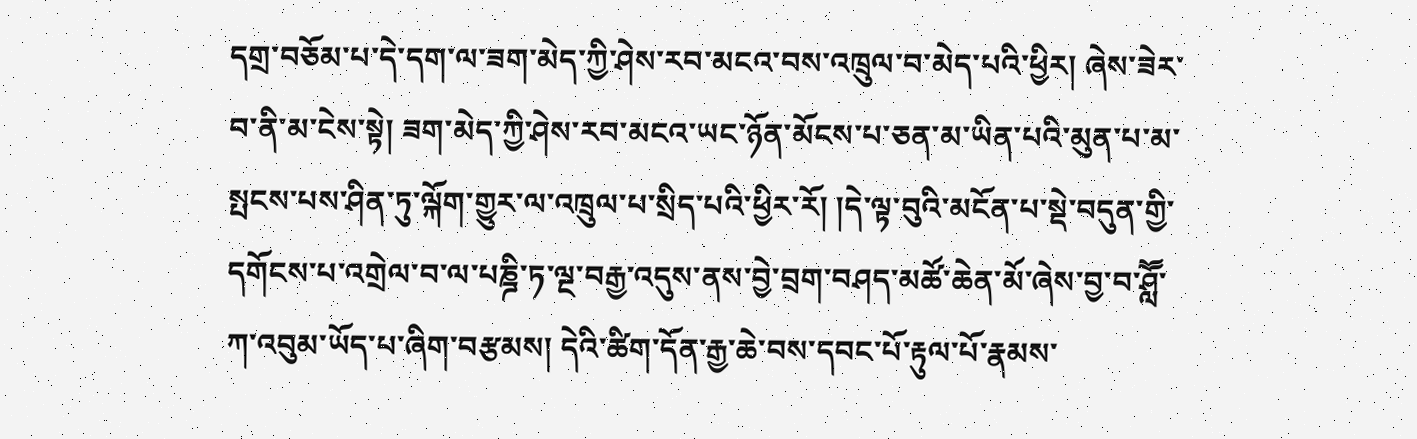དགྲ་བཅོམ་པ་དེ་དག་ལ་ཟག་མེད་ཀྱི་ཤེས་རབ་མངའ་བས་འཁྲུལ་བ་མེད་པའི་ཕྱིར། ཞེས་ཟེར་བ་ནི་མ་ངེས་སྟེ། ཟག་མེད་ཀྱི་ཤེས་རབ་མངའ་ཡང་ཉོན་མོངས་པ་ཅན་མ་ཡིན་པའི་མུན་པ་མ་སྤངས་པས་ཤིན་ཏུ་ལྐོག་གྱུར་ལ་འཁྲུལ་པ་སྲིད་པའི་ཕྱིར་རོ། །དེ་ལྟ་བུའི་མངོན་པ་སྡེ་བདུན་གྱི་དགོངས་པ་འགྲེལ་བ་ལ་པཎྜི་ཏ་ལྔ་བརྒྱ་འདུས་ནས་བྱེ་བྲག་བཤད་མཚོ་ཆེན་མོ་ཞེས་བྱ་བ་ཤླཽ་ཀ་འབུམ་ཡོད་པ་ཞིག་བརྩམས། དེའི་ཚིག་དོན་རྒྱ་ཆེ་བས་དབང་པོ་རྟུལ་པོ་རྣམས་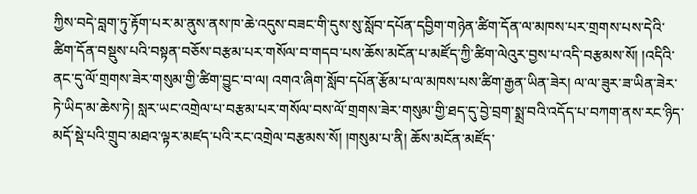ཀྱིས་བདེ་བླག་ཏུ་རྟོག་པར་མ་ནུས་ནས་ཁ་ཆེ་འདུས་བཟང་གི་དུས་སུ་སློབ་དཔོན་དབྱིག་གཉེན་ཚིག་དོན་ལ་མཁས་པར་གྲགས་པས་དེའི་ཚིག་དོན་བསྡུས་པའི་བསྟན་བཅོས་བརྩམ་པར་གསོལ་བ་གདབ་པས་ཆོས་མངོན་པ་མཛོད་ཀྱི་ཚིག་ལེའུར་བྱས་པ་འདི་བརྩམས་སོ། །འདིའི་ནང་དུ་ལོ་གྲགས་ཟེར་གསུམ་གྱི་ཚིག་བྱུང་བ་ལ། འགའ་ཞིག་སློབ་དཔོན་རྩོམ་པ་ལ་མཁས་པས་ཚིག་རྒྱན་ཡིན་ཟེར། ལ་ལ་ཟུར་ཟ་ཡིན་ཟེར་ཏེ་ཡིད་མ་ཆེས་ཏེ། སླར་ཡང་འགྲེལ་པ་བརྩམ་པར་གསོལ་བས་ལོ་གྲགས་ཟེར་གསུམ་གྱི་ཐད་དུ་བྱེ་བྲག་སྨྲ་བའི་འདོད་པ་བཀག་ནས་རང་ཉིད་མདོ་སྡེ་པའི་གྲུབ་མཐའ་ལྟར་མཛད་པའི་རང་འགྲེལ་བརྩམས་སོ། །གསུམ་པ་ནི། ཆོས་མངོན་མཛོད་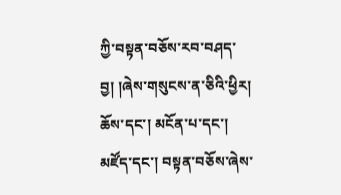ཀྱི་བསྟན་བཅོས་རབ་བཤད་བྱ། །ཞེས་གསུངས་ན་ཅིའི་ཕྱིར། ཆོས་དང་། མངོན་པ་དང་། མཛོད་དང་། བསྟན་བཅོས་ཞེས་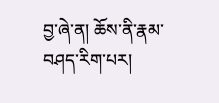བྱ་ཞེ་ན། ཆོས་ནི་རྣམ་བཤད་རིག་པར།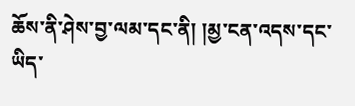ཆོས་ནི་ཤེས་བྱ་ལམ་དང་ནི། །མྱ་ངན་འདས་དང་ཡིད་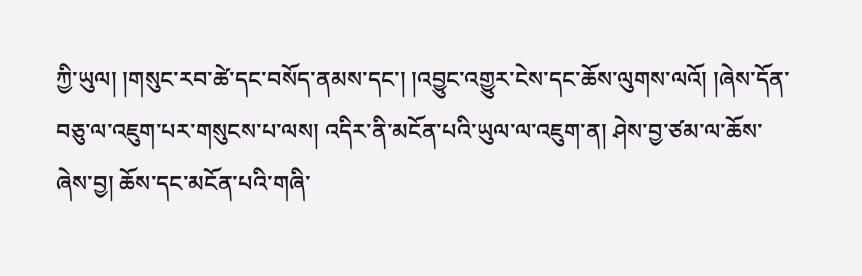ཀྱི་ཡུལ། །གསུང་རབ་ཚེ་དང་བསོད་ནམས་དང་། །འབྱུང་འགྱུར་ངེས་དང་ཆོས་ལུགས་ལའོ། །ཞེས་དོན་བཅུ་ལ་འཇུག་པར་གསུངས་པ་ལས། འདིར་ནི་མངོན་པའི་ཡུལ་ལ་འཇུག་ན། ཤེས་བྱ་ཙམ་ལ་ཆོས་ཞེས་བྱ། ཆོས་དང་མངོན་པའི་གཞི་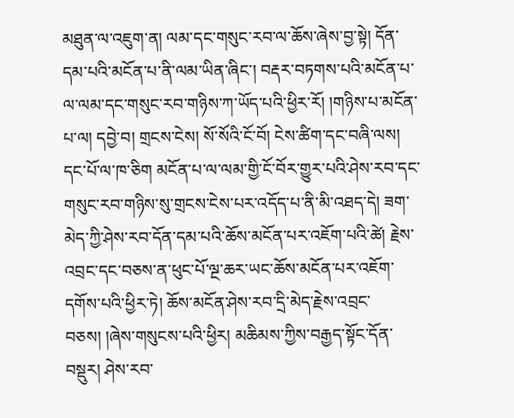མཐུན་ལ་འཇུག་ན། ལམ་དང་གསུང་རབ་ལ་ཆོས་ཞེས་བྱ་སྟེ། དོན་དམ་པའི་མངོན་པ་ནི་ལམ་ཡིན་ཞིང་། བརྡར་བཏགས་པའི་མངོན་པ་ལ་ལམ་དང་གསུང་རབ་གཉིས་ཀ་ཡོད་པའི་ཕྱིར་རོ། །གཉིས་པ་མངོན་པ་ལ། དབྱེ་བ། གྲངས་ངེས། སོ་སོའི་ངོ་བོ། ངེས་ཚིག་དང་བཞི་ལས། དང་པོ་ལ་ཁ་ཅིག མངོན་པ་ལ་ལམ་གྱི་ངོ་བོར་གྱུར་པའི་ཤེས་རབ་དང་གསུང་རབ་གཉིས་སུ་གྲངས་ངེས་པར་འདོད་པ་ནི་མི་འཐད་དེ། ཟག་མེད་ཀྱི་ཤེས་རབ་དོན་དམ་པའི་ཆོས་མངོན་པར་འཇོག་པའི་ཚེ། རྗེས་འབྲང་དང་བཅས་ན་ཕུང་པོ་ལྔ་ཆར་ཡང་ཆོས་མངོན་པར་འཇོག་དགོས་པའི་ཕྱིར་ཏེ། ཆོས་མངོན་ཤེས་རབ་དྲི་མེད་རྗེས་འབྲང་བཅས། །ཞེས་གསུངས་པའི་ཕྱིར། མཆིམས་ཀྱིས་བརྒྱད་སྟོང་དོན་བསྡུར། ཤེས་རབ་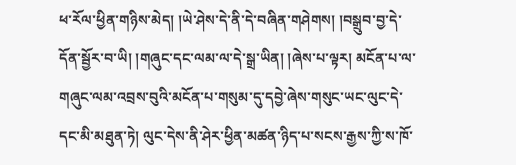ཕ་རོལ་ཕྱིན་གཉིས་མེད། །ཡེ་ཤེས་དེ་ནི་དེ་བཞིན་གཤེགས། །བསྒྲུབ་བྱ་དེ་དོན་སྦྱོར་བ་ཡི། །གཞུང་དང་ལམ་ལ་དེ་སྒྲ་ཡིན། །ཞེས་པ་ལྟར། མངོན་པ་ལ་གཞུང་ལམ་འབྲས་བུའི་མངོན་པ་གསུམ་དུ་དབྱེ་ཞེས་གསུང་ཡང་ལུང་དེ་དང་མི་མཐུན་ཏེ། ལུང་དེས་ནི་ཤེར་ཕྱིན་མཚན་ཉིད་པ་སངས་རྒྱས་ཀྱི་ས་ཁོ་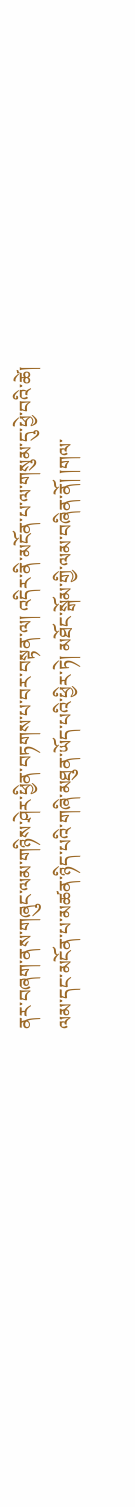ནར་བཞག་ནས་གཞུང་ལམ་གཉིས་ཤེར་ཕྱིན་བཏགས་པ་བར་བསྟན་ལ། འདིར་ནི་མངོན་པ་ལ་གསུམ་དུ་ཕྱེ་བའི་ཚེ། ལམ་དང་མངོན་པ་མཚན་ཉིད་པའི་གཞི་མཐུན་ཡོད་པའི་ཕྱིར་ཏེ། མཐོང་སྒོམ་གྱི་ལམ་བཞིན་ནོ། །གལ་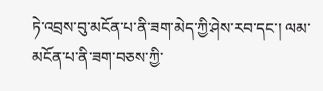ཏེ་འབྲས་བུ་མངོན་པ་ནི་ཟག་མེད་ཀྱི་ཤེས་རབ་དང་། ལམ་མངོན་པ་ནི་ཟག་བཅས་ཀྱི་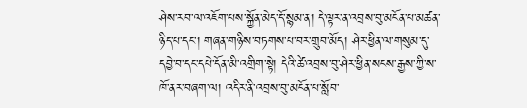ཤེས་རབ་ལ་འཇོག་པས་སྐྱོན་མེད་དོ་སྙམ་ན། དེ་ལྟར་ན་འབྲས་བུ་མངོན་པ་མཚན་ཉིད་པ་དང་། གཞན་གཉིས་བཏགས་པ་བར་གྲུབ་མོད། ཤེར་ཕྱིན་ལ་གསུམ་དུ་དབྱེ་བ་དང་དཔེ་དོན་མི་འགྲིག་སྟེ། དེའི་ཚེ་འབྲས་བུ་ཤེར་ཕྱིན་སངས་རྒྱས་ཀྱི་ས་ཁོ་ནར་བཞག་ལ། འདིར་ནི་འབྲས་བུ་མངོན་པ་སློབ་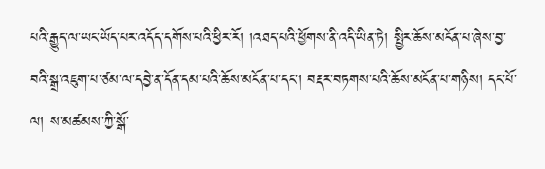པའི་རྒྱུད་ལ་ཡང་ཡོད་པར་འདོད་དགོས་པའི་ཕྱིར་རོ། །འཐད་པའི་ཕྱོགས་ནི་འདི་ཡིན་ཏེ། སྤྱིར་ཆོས་མངོན་པ་ཞེས་བྱ་བའི་སྒྲ་འཇུག་པ་ཙམ་ལ་དབྱེ་ན་དོན་དམ་པའི་ཆོས་མངོན་པ་དང་། བརྡར་བཏགས་པའི་ཆོས་མངོན་པ་གཉིས། དང་པོ་ལ། ས་མཚམས་ཀྱི་སྒོ་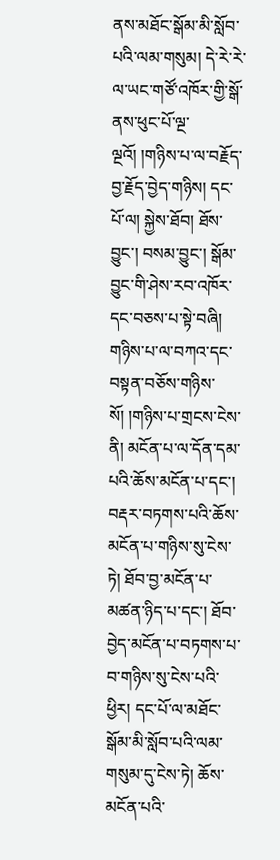ནས་མཐོང་སྒོམ་མི་སློབ་པའི་ལམ་གསུམ། དེ་རེ་རེ་ལ་ཡང་གཙོ་འཁོར་གྱི་སྒོ་ནས་ཕུང་པོ་ལྔ་ལྔའོ། །གཉིས་པ་ལ་བརྗོད་བྱ་རྗོད་བྱེད་གཉིས། དང་པོ་ལ། སྐྱེས་ཐོབ། ཐོས་བྱུང་། བསམ་བྱུང་། སྒོམ་བྱུང་གི་ཤེས་རབ་འཁོར་དང་བཅས་པ་སྟེ་བཞི། གཉིས་པ་ལ་བཀའ་དང་བསྟན་བཅོས་གཉིས་སོ། །གཉིས་པ་གྲངས་ངེས་ནི། མངོན་པ་ལ་དོན་དམ་པའི་ཆོས་མངོན་པ་དང་། བརྡར་བཏགས་པའི་ཆོས་མངོན་པ་གཉིས་སུ་ངེས་ཏེ། ཐོབ་བྱ་མངོན་པ་མཚན་ཉིད་པ་དང་། ཐོབ་བྱེད་མངོན་པ་བཏགས་པ་བ་གཉིས་སུ་ངེས་པའི་ཕྱིར། དང་པོ་ལ་མཐོང་སྒོམ་མི་སློབ་པའི་ལམ་གསུམ་དུ་ངེས་ཏེ། ཆོས་མངོན་པའི་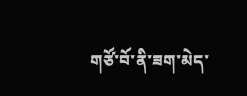གཙོ་བོ་ནི་ཟག་མེད་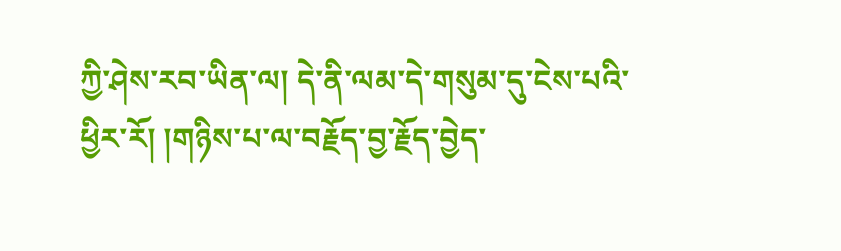ཀྱི་ཤེས་རབ་ཡིན་ལ། དེ་ནི་ལམ་དེ་གསུམ་དུ་ངེས་པའི་ཕྱིར་རོ། །གཉིས་པ་ལ་བརྗོད་བྱ་རྗོད་བྱེད་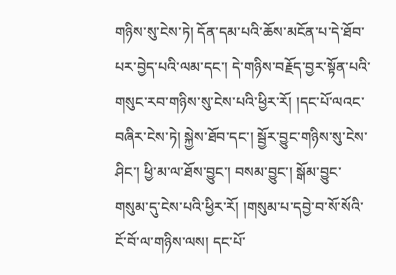གཉིས་སུ་ངེས་ཏེ། དོན་དམ་པའི་ཆོས་མངོན་པ་དེ་ཐོབ་པར་བྱེད་པའི་ལམ་དང་། དེ་གཉིས་བརྗོད་བྱར་སྟོན་པའི་གསུང་རབ་གཉིས་སུ་ངེས་པའི་ཕྱིར་རོ། །དང་པོ་ལའང་བཞིར་ངེས་ཏེ། སྐྱེས་ཐོབ་དང་། སྦྱོར་བྱུང་གཉིས་སུ་ངེས་ཤིང་། ཕྱི་མ་ལ་ཐོས་བྱུང་། བསམ་བྱུང་། སྒོམ་བྱུང་གསུམ་དུ་ངེས་པའི་ཕྱིར་རོ། །གསུམ་པ་དབྱེ་བ་སོ་སོའི་ངོ་བོ་ལ་གཉིས་ལས། དང་པོ་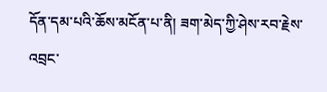དོན་དམ་པའི་ཆོས་མངོན་པ་ནི། ཟག་མེད་ཀྱི་ཤེས་རབ་རྗེས་འབྲང་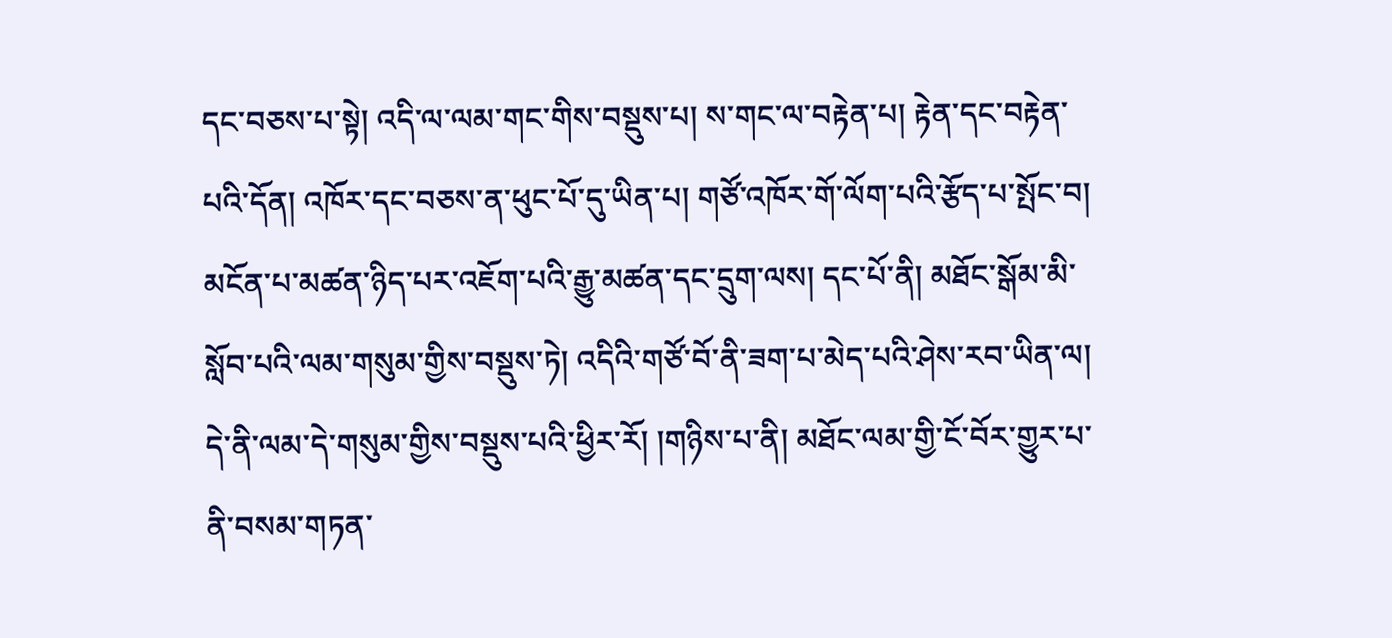དང་བཅས་པ་སྟེ། འདི་ལ་ལམ་གང་གིས་བསྡུས་པ། ས་གང་ལ་བརྟེན་པ། རྟེན་དང་བརྟེན་པའི་དོན། འཁོར་དང་བཅས་ན་ཕུང་པོ་དུ་ཡིན་པ། གཙོ་འཁོར་གོ་ལོག་པའི་རྩོད་པ་སྤོང་བ། མངོན་པ་མཚན་ཉིད་པར་འཇོག་པའི་རྒྱུ་མཚན་དང་དྲུག་ལས། དང་པོ་ནི། མཐོང་སྒོམ་མི་སློབ་པའི་ལམ་གསུམ་གྱིས་བསྡུས་ཏེ། འདིའི་གཙོ་བོ་ནི་ཟག་པ་མེད་པའི་ཤེས་རབ་ཡིན་ལ། དེ་ནི་ལམ་དེ་གསུམ་གྱིས་བསྡུས་པའི་ཕྱིར་རོ། །གཉིས་པ་ནི། མཐོང་ལམ་གྱི་ངོ་བོར་གྱུར་པ་ནི་བསམ་གཏན་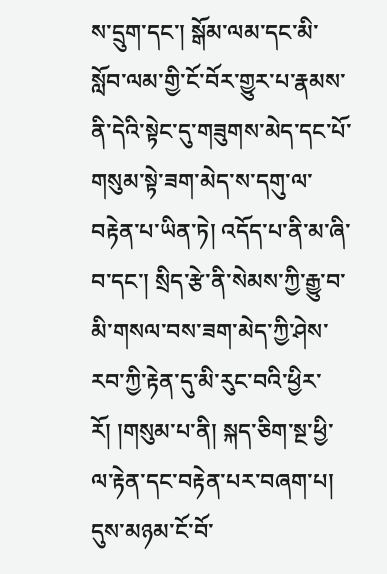ས་དྲུག་དང་། སྒོམ་ལམ་དང་མི་སློབ་ལམ་གྱི་ངོ་བོར་གྱུར་པ་རྣམས་ནི་དེའི་སྟེང་དུ་གཟུགས་མེད་དང་པོ་གསུམ་སྟེ་ཟག་མེད་ས་དགུ་ལ་བརྟེན་པ་ཡིན་ཏེ། འདོད་པ་ནི་མ་ཞི་བ་དང་། སྲིད་རྩེ་ནི་སེམས་ཀྱི་རྒྱུ་བ་མི་གསལ་བས་ཟག་མེད་ཀྱི་ཤེས་རབ་ཀྱི་རྟེན་དུ་མི་རུང་བའི་ཕྱིར་རོ། །གསུམ་པ་ནི། སྐད་ཅིག་སྔ་ཕྱི་ལ་རྟེན་དང་བརྟེན་པར་བཞག་པ། དུས་མཉམ་ངོ་བོ་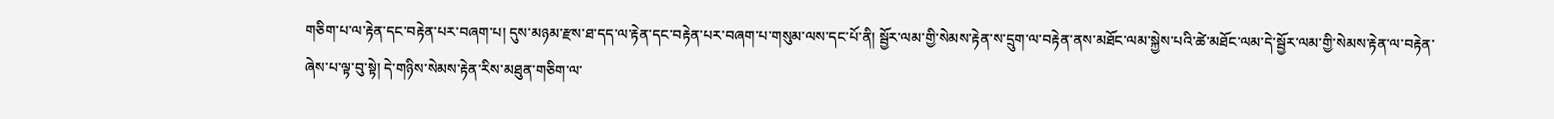གཅིག་པ་ལ་རྟེན་དང་བརྟེན་པར་བཞག་པ། དུས་མཉམ་རྫས་ཐ་དད་ལ་རྟེན་དང་བརྟེན་པར་བཞག་པ་གསུམ་ལས་དང་པོ་ནི། སྦྱོར་ལམ་གྱི་སེམས་རྟེན་ས་དྲུག་ལ་བརྟེན་ནས་མཐོང་ལམ་སྐྱེས་པའི་ཚེ་མཐོང་ལམ་དེ་སྦྱོར་ལམ་གྱི་སེམས་རྟེན་ལ་བརྟེན་ཞེས་པ་ལྟ་བུ་སྟེ། དེ་གཉིས་སེམས་རྟེན་རིས་མཐུན་གཅིག་ལ་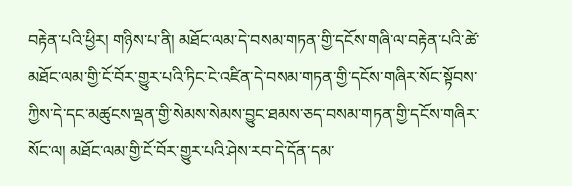བརྟེན་པའི་ཕྱིར། གཉིས་པ་ནི། མཐོང་ལམ་དེ་བསམ་གཏན་གྱི་དངོས་གཞི་ལ་བརྟེན་པའི་ཚེ་མཐོང་ལམ་གྱི་ངོ་བོར་གྱུར་པའི་ཏིང་ངེ་འཛིན་དེ་བསམ་གཏན་གྱི་དངོས་གཞིར་སོང་སྟོབས་ཀྱིས་དེ་དང་མཚུངས་ལྡན་གྱི་སེམས་སེམས་བྱུང་ཐམས་ཅད་བསམ་གཏན་གྱི་དངོས་གཞིར་སོང་ལ། མཐོང་ལམ་གྱི་ངོ་བོར་གྱུར་པའི་ཤེས་རབ་དེ་དོན་དམ་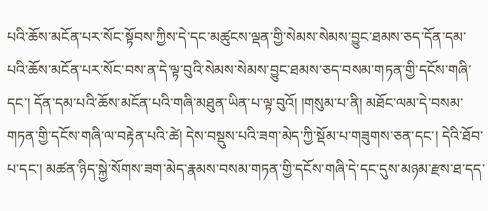པའི་ཆོས་མངོན་པར་སོང་སྟོབས་ཀྱིས་དེ་དང་མཚུངས་ལྡན་གྱི་སེམས་སེམས་བྱུང་ཐམས་ཅད་དོན་དམ་པའི་ཆོས་མངོན་པར་སོང་བས་ན་དེ་ལྟ་བུའི་སེམས་སེམས་བྱུང་ཐམས་ཅད་བསམ་གཏན་གྱི་དངོས་གཞི་དང་། དོན་དམ་པའི་ཆོས་མངོན་པའི་གཞི་མཐུན་ཡིན་པ་ལྟ་བུའོ། །གསུམ་པ་ནི། མཐོང་ལམ་དེ་བསམ་གཏན་གྱི་དངོས་གཞི་ལ་བརྟེན་པའི་ཚེ། དེས་བསྡུས་པའི་ཟག་མེད་ཀྱི་སྡོམ་པ་གཟུགས་ཅན་དང་། དེའི་ཐོབ་པ་དང་། མཚན་ཉིད་སྐྱེ་སོགས་ཟག་མེད་རྣམས་བསམ་གཏན་གྱི་དངོས་གཞི་དེ་དང་དུས་མཉམ་རྫས་ཐ་དད་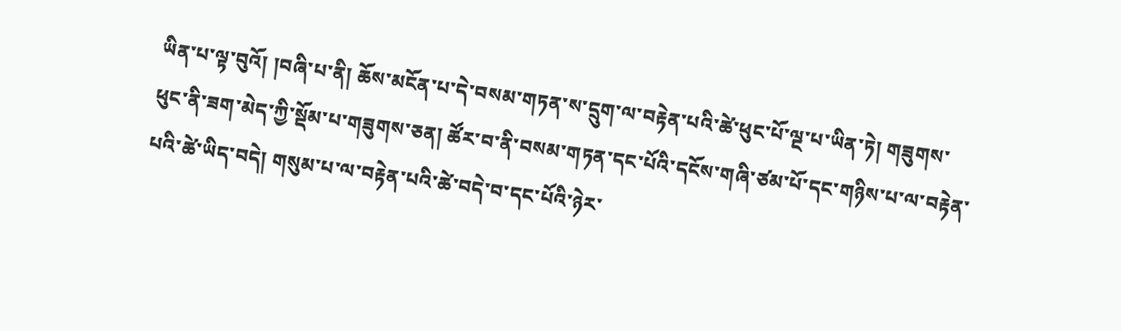ཡིན་པ་ལྟ་བུའོ། །བཞི་པ་ནི། ཆོས་མངོན་པ་དེ་བསམ་གཏན་ས་དྲུག་ལ་བརྟེན་པའི་ཚེ་ཕུང་པོ་ལྔ་པ་ཡིན་ཏེ། གཟུགས་ཕུང་ནི་ཟག་མེད་ཀྱི་སྡོམ་པ་གཟུགས་ཅན། ཚོར་བ་ནི་བསམ་གཏན་དང་པོའི་དངོས་གཞི་ཙམ་པོ་དང་གཉིས་པ་ལ་བརྟེན་པའི་ཚེ་ཡིད་བདེ། གསུམ་པ་ལ་བརྟེན་པའི་ཚེ་བདེ་བ་དང་པོའི་ཉེར་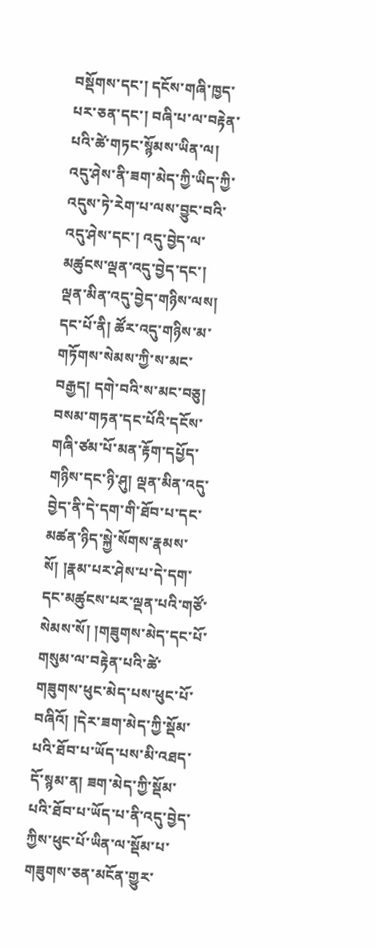བསྡོགས་དང་། དངོས་གཞི་ཁྱད་པར་ཅན་དང་། བཞི་པ་ལ་བརྟེན་པའི་ཚེ་གཏང་སྙོམས་ཡིན་ལ། འདུ་ཤེས་ནི་ཟག་མེད་ཀྱི་ཡིད་ཀྱི་འདུས་ཏེ་རེག་པ་ལས་བྱུང་བའི་འདུ་ཤེས་དང་། འདུ་བྱེད་ལ་མཚུངས་ལྡན་འདུ་བྱེད་དང་། ལྡན་མིན་འདུ་བྱེད་གཉིས་ལས། དང་པོ་ནི། ཚོར་འདུ་གཉིས་མ་གཏོགས་སེམས་ཀྱི་ས་མང་བརྒྱད། དགེ་བའི་ས་མང་བཅུ། བསམ་གཏན་དང་པོའི་དངོས་གཞི་ཙམ་པོ་མན་རྟོག་དཔྱོད་གཉིས་དང་ཉི་ཤུ། ལྡན་མིན་འདུ་བྱེད་ནི་དེ་དག་གི་ཐོབ་པ་དང་མཚན་ཉིད་སྐྱེ་སོགས་རྣམས་སོ། །རྣམ་པར་ཤེས་པ་དེ་དག་དང་མཚུངས་པར་ལྡན་པའི་གཙོ་སེམས་སོ། །གཟུགས་མེད་དང་པོ་གསུམ་ལ་བརྟེན་པའི་ཚེ་གཟུགས་ཕུང་མེད་པས་ཕུང་པོ་བཞིའོ། །དེར་ཟག་མེད་ཀྱི་སྡོམ་པའི་ཐོབ་པ་ཡོད་པས་མི་འཐད་དོ་སྙམ་ན། ཟག་མེད་ཀྱི་སྡོམ་པའི་ཐོབ་པ་ཡོད་པ་ནི་འདུ་བྱེད་ཀྱིས་ཕུང་པོ་ཡིན་ལ་སྡོམ་པ་གཟུགས་ཅན་མངོན་གྱུར་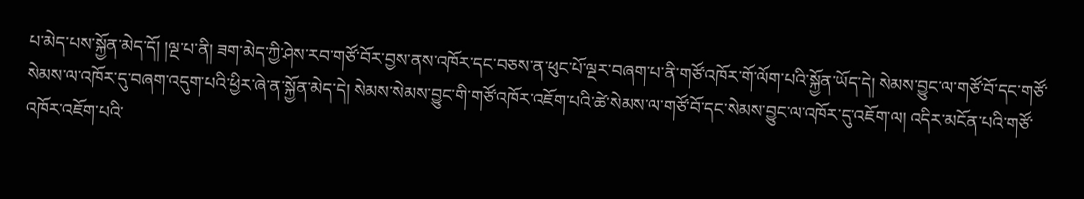པ་མེད་པས་སྐྱོན་མེད་དོ། །ལྔ་པ་ནི། ཟག་མེད་ཀྱི་ཤེས་རབ་གཙོ་བོར་བྱས་ནས་འཁོར་དང་བཅས་ན་ཕུང་པོ་ལྔར་བཞག་པ་ནི་གཙོ་འཁོར་གོ་ལོག་པའི་སྐྱོན་ཡོད་དེ། སེམས་བྱུང་ལ་གཙོ་བོ་དང་གཙོ་སེམས་ལ་འཁོར་དུ་བཞག་འདུག་པའི་ཕྱིར་ཞེ་ན་སྐྱོན་མེད་དེ། སེམས་སེམས་བྱུང་གི་གཙོ་འཁོར་འཇོག་པའི་ཚེ་སེམས་ལ་གཙོ་བོ་དང་སེམས་བྱུང་ལ་འཁོར་དུ་འཇོག་ལ། འདིར་མངོན་པའི་གཙོ་འཁོར་འཇོག་པའི་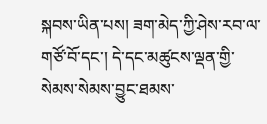སྐབས་ཡིན་པས། ཟག་མེད་ཀྱི་ཤེས་རབ་ལ་གཙོ་བོ་དང་། དེ་དང་མཚུངས་ལྡན་གྱི་སེམས་སེམས་བྱུང་ཐམས་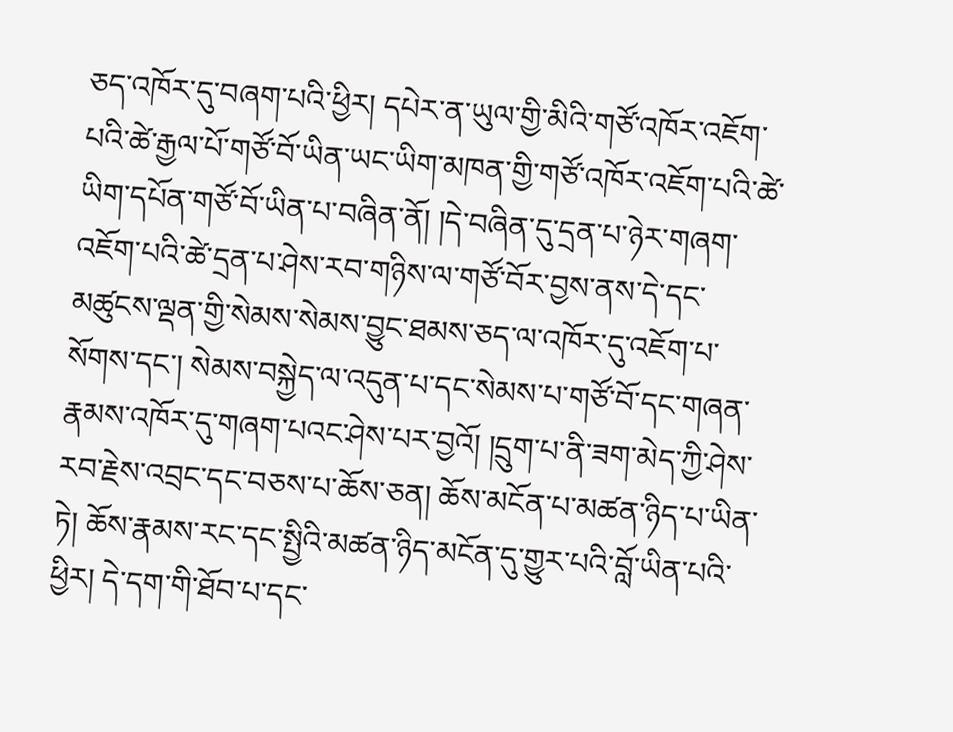ཅད་འཁོར་དུ་བཞག་པའི་ཕྱིར། དཔེར་ན་ཡུལ་གྱི་མིའི་གཙོ་འཁོར་འཇོག་པའི་ཚེ་རྒྱལ་པོ་གཙོ་བོ་ཡིན་ཡང་ཡིག་མཁན་གྱི་གཙོ་འཁོར་འཇོག་པའི་ཚེ་ཡིག་དཔོན་གཙོ་བོ་ཡིན་པ་བཞིན་ནོ། །དེ་བཞིན་དུ་དྲན་པ་ཉེར་གཞག་འཇོག་པའི་ཚེ་དྲན་པ་ཤེས་རབ་གཉིས་ལ་གཙོ་བོར་བྱས་ནས་དེ་དང་མཚུངས་ལྡན་གྱི་སེམས་སེམས་བྱུང་ཐམས་ཅད་ལ་འཁོར་དུ་འཇོག་པ་སོགས་དང་། སེམས་བསྐྱེད་ལ་འདུན་པ་དང་སེམས་པ་གཙོ་བོ་དང་གཞན་རྣམས་འཁོར་དུ་གཞག་པའང་ཤེས་པར་བྱའོ། །དྲུག་པ་ནི་ཟག་མེད་ཀྱི་ཤེས་རབ་རྗེས་འབྲང་དང་བཅས་པ་ཆོས་ཅན། ཆོས་མངོན་པ་མཚན་ཉིད་པ་ཡིན་ཏེ། ཆོས་རྣམས་རང་དང་སྤྱིའི་མཚན་ཉིད་མངོན་དུ་གྱུར་པའི་བློ་ཡིན་པའི་ཕྱིར། དེ་དག་གི་ཐོབ་པ་དང་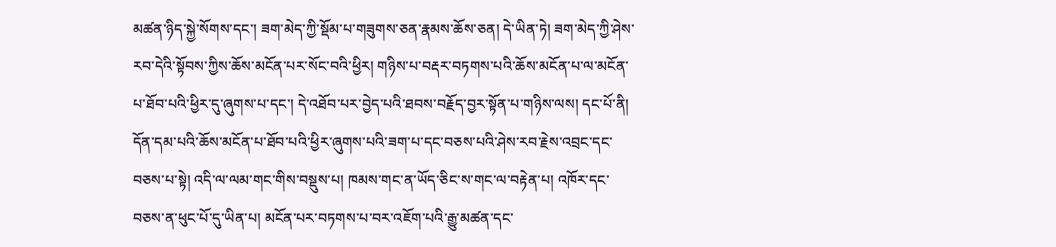མཚན་ཉིད་སྐྱེ་སོགས་དང་། ཟག་མེད་ཀྱི་སྡོམ་པ་གཟུགས་ཅན་རྣམས་ཆོས་ཅན། དེ་ཡིན་ཏེ། ཟག་མེད་ཀྱི་ཤེས་རབ་དེའི་སྟོབས་ཀྱིས་ཆོས་མངོན་པར་སོང་བའི་ཕྱིར། གཉིས་པ་བརྡར་བཏགས་པའི་ཆོས་མངོན་པ་ལ་མངོན་པ་ཐོབ་པའི་ཕྱིར་དུ་ཞུགས་པ་དང་། དེ་འཐོབ་པར་བྱེད་པའི་ཐབས་བརྗོད་བྱར་སྟོན་པ་གཉིས་ལས། དང་པོ་ནི། དོན་དམ་པའི་ཆོས་མངོན་པ་ཐོབ་པའི་ཕྱིར་ཞུགས་པའི་ཟག་པ་དང་བཅས་པའི་ཤེས་རབ་རྗེས་འབྲང་དང་བཅས་པ་སྟེ། འདི་ལ་ལམ་གང་གིས་བསྡུས་པ། ཁམས་གང་ན་ཡོད་ཅིང་ས་གང་ལ་བརྟེན་པ། འཁོར་དང་བཅས་ན་ཕུང་པོ་དུ་ཡིན་པ། མངོན་པར་བཏགས་པ་བར་འཇོག་པའི་རྒྱུ་མཚན་དང་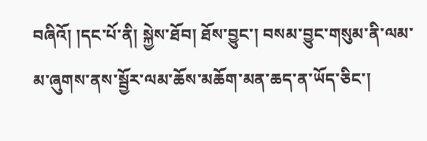བཞིའོ། །དང་པོ་ནི། སྐྱེས་ཐོབ། ཐོས་བྱུང་། བསམ་བྱུང་གསུམ་ནི་ལམ་མ་ཞུགས་ནས་སྦྱོར་ལམ་ཆོས་མཆོག་མན་ཆད་ན་ཡོད་ཅིང་།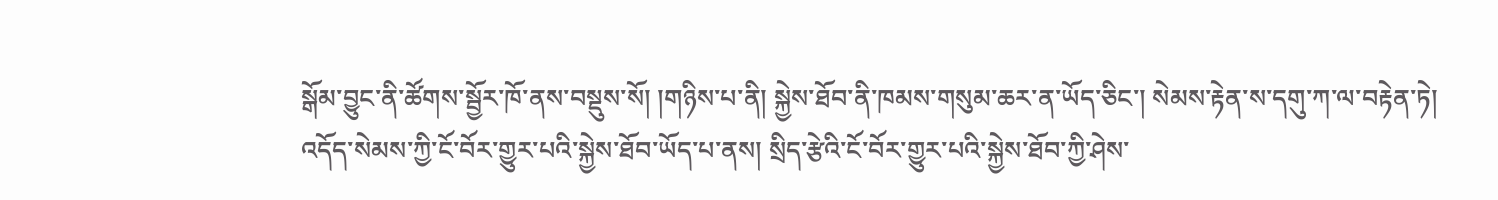སྒོམ་བྱུང་ནི་ཚོགས་སྦྱོར་ཁོ་ནས་བསྡུས་སོ། །གཉིས་པ་ནི། སྐྱེས་ཐོབ་ནི་ཁམས་གསུམ་ཆར་ན་ཡོད་ཅིང་། སེམས་རྟེན་ས་དགུ་ཀ་ལ་བརྟེན་ཏེ། འདོད་སེམས་ཀྱི་ངོ་བོར་གྱུར་པའི་སྐྱེས་ཐོབ་ཡོད་པ་ནས། སྲིད་རྩེའི་ངོ་བོར་གྱུར་པའི་སྐྱེས་ཐོབ་ཀྱི་ཤེས་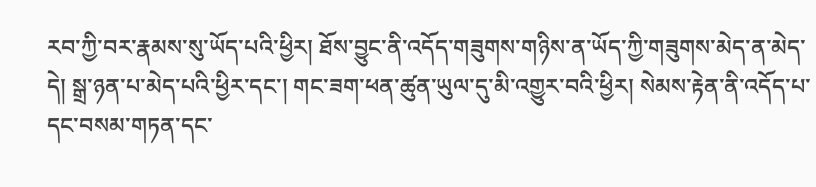རབ་ཀྱི་བར་རྣམས་སུ་ཡོད་པའི་ཕྱིར། ཐོས་བྱུང་ནི་འདོད་གཟུགས་གཉིས་ན་ཡོད་ཀྱི་གཟུགས་མེད་ན་མེད་དེ། སྒྲ་ཉན་པ་མེད་པའི་ཕྱིར་དང་། གང་ཟག་ཕན་ཚུན་ཡུལ་དུ་མི་འགྱུར་བའི་ཕྱིར། སེམས་རྟེན་ནི་འདོད་པ་དང་བསམ་གཏན་དང་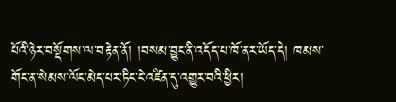པོའི་ཉེར་བསྡོགས་ལ་བརྟེན་ནོ། །བསམ་བྱུང་ནི་འདོད་པ་ཁོ་ནར་ཡོད་དེ། ཁམས་གོང་ན་སེམས་ལོང་མེད་པར་ཏིང་ངེ་འཛིན་དུ་འགྱུར་བའི་ཕྱིར།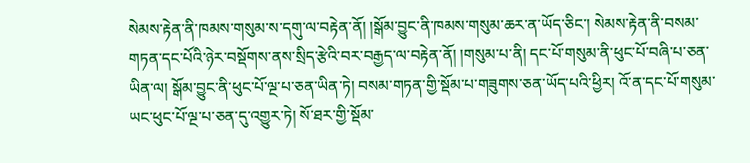སེམས་རྟེན་ནི་ཁམས་གསུམ་ས་དགུ་ལ་བརྟེན་ནོ། །སྒོམ་བྱུང་ནི་ཁམས་གསུམ་ཆར་ན་ཡོད་ཅིང་། སེམས་རྟེན་ནི་བསམ་གཏན་དང་པོའི་ཉེར་བསྡོགས་ནས་སྲིད་རྩེའི་བར་བརྒྱད་ལ་བརྟེན་ནོ། །གསུམ་པ་ནི། དང་པོ་གསུམ་ནི་ཕུང་པོ་བཞི་པ་ཅན་ཡིན་ལ། སྒོམ་བྱུང་ནི་ཕུང་པོ་ལྔ་པ་ཅན་ཡིན་ཏེ། བསམ་གཏན་གྱི་སྡོམ་པ་གཟུགས་ཅན་ཡོད་པའི་ཕྱིར། འོ་ན་དང་པོ་གསུམ་ཡང་ཕུང་པོ་ལྔ་པ་ཅན་དུ་འགྱུར་ཏེ། སོ་ཐར་གྱི་སྡོམ་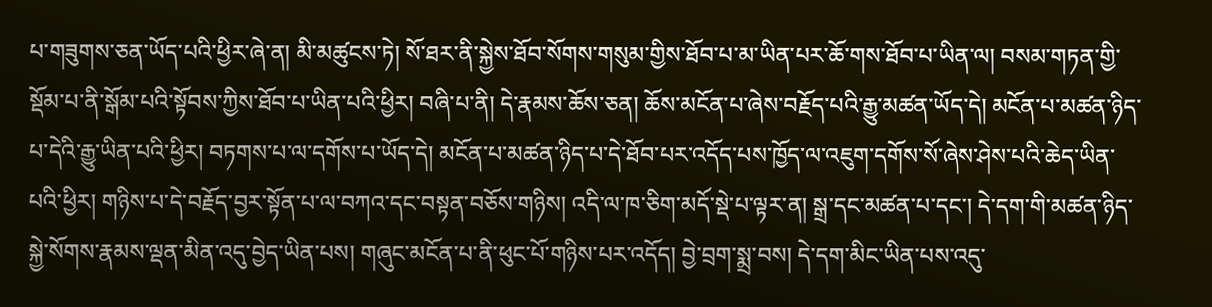པ་གཟུགས་ཅན་ཡོད་པའི་ཕྱིར་ཞེ་ན། མི་མཚུངས་ཏེ། སོ་ཐར་ནི་སྐྱེས་ཐོབ་སོགས་གསུམ་གྱིས་ཐོབ་པ་མ་ཡིན་པར་ཆོ་གས་ཐོབ་པ་ཡིན་ལ། བསམ་གཏན་གྱི་སྡོམ་པ་ནི་སྒོམ་པའི་སྟོབས་ཀྱིས་ཐོབ་པ་ཡིན་པའི་ཕྱིར། བཞི་པ་ནི། དེ་རྣམས་ཆོས་ཅན། ཆོས་མངོན་པ་ཞེས་བརྗོད་པའི་རྒྱུ་མཚན་ཡོད་དེ། མངོན་པ་མཚན་ཉིད་པ་དེའི་རྒྱུ་ཡིན་པའི་ཕྱིར། བཏགས་པ་ལ་དགོས་པ་ཡོད་དེ། མངོན་པ་མཚན་ཉིད་པ་དེ་ཐོབ་པར་འདོད་པས་ཁྱོད་ལ་འཇུག་དགོས་སོ་ཞེས་ཤེས་པའི་ཆེད་ཡིན་པའི་ཕྱིར། གཉིས་པ་དེ་བརྗོད་བྱར་སྟོན་པ་ལ་བཀའ་དང་བསྟན་བཅོས་གཉིས། འདི་ལ་ཁ་ཅིག་མདོ་སྡེ་པ་ལྟར་ན། སྒྲ་དང་མཚན་པ་དང་། དེ་དག་གི་མཚན་ཉིད་སྐྱེ་སོགས་རྣམས་ལྡན་མིན་འདུ་བྱེད་ཡིན་པས། གཞུང་མངོན་པ་ནི་ཕུང་པོ་གཉིས་པར་འདོད། བྱེ་བྲག་སྨྲ་བས། དེ་དག་མིང་ཡིན་པས་འདུ་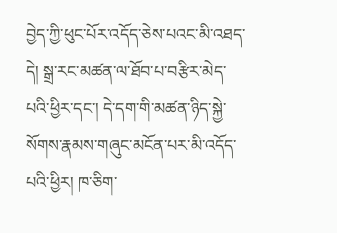བྱེད་ཀྱི་ཕུང་པོར་འདོད་ཅེས་པའང་མི་འཐད་དེ། སྒྲ་རང་མཚན་ལ་ཐོབ་པ་བརྩིར་མེད་པའི་ཕྱིར་དང་། དེ་དག་གི་མཚན་ཉིད་སྐྱེ་སོགས་རྣམས་གཞུང་མངོན་པར་མི་འདོད་པའི་ཕྱིར། ཁ་ཅིག་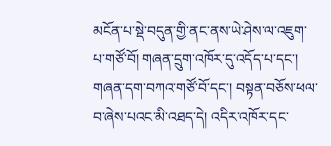མངོན་པ་སྡེ་བདུན་གྱི་ནང་ནས་ཡེ་ཤེས་ལ་འཇུག་པ་གཙོ་བོ། གཞན་དྲུག་འཁོར་དུ་འདོད་པ་དང་། གཞན་དག་བཀའ་གཙོ་བོ་དང་། བསྟན་བཅོས་ཕལ་བ་ཞེས་པའང་མི་འཐད་དེ། འདིར་འཁོར་དང་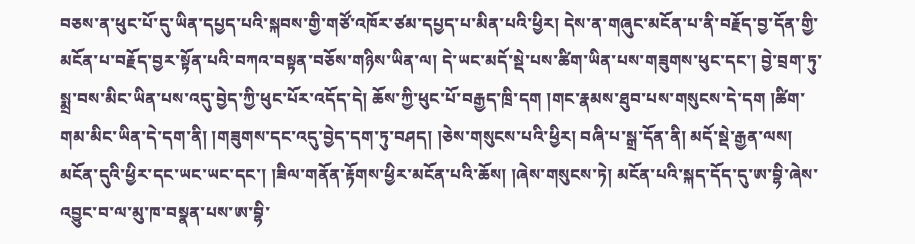བཅས་ན་ཕུང་པོ་དུ་ཡིན་དཔྱད་པའི་སྐབས་གྱི་གཙོ་འཁོར་ཙམ་དཔྱད་པ་མིན་པའི་ཕྱིར། དེས་ན་གཞུང་མངོན་པ་ནི་བརྗོད་བྱ་དོན་གྱི་མངོན་པ་བརྗོད་བྱར་སྟོན་པའི་བཀའ་བསྟན་བཅོས་གཉིས་ཡིན་ལ། དེ་ཡང་མདོ་སྡེ་པས་ཚིག་ཡིན་པས་གཟུགས་ཕུང་དང་། བྱེ་བྲག་ཏུ་སྨྲ་བས་མིང་ཡིན་པས་འདུ་བྱེད་ཀྱི་ཕུང་པོར་འདོད་དེ། ཆོས་ཀྱི་ཕུང་པོ་བརྒྱད་ཁྲི་དག །གང་རྣམས་ཐུབ་པས་གསུངས་དེ་དག །ཚིག་གམ་མིང་ཡིན་དེ་དག་ནི། །གཟུགས་དང་འདུ་བྱེད་དག་ཏུ་བཤད། །ཅེས་གསུངས་པའི་ཕྱིར། བཞི་པ་སྒྲ་དོན་ནི། མདོ་སྡེ་རྒྱན་ལས། མངོན་དུའི་ཕྱིར་དང་ཡང་ཡང་དང་། །ཟིལ་གནོན་རྟོགས་ཕྱིར་མངོན་པའི་ཆོས། །ཞེས་གསུངས་ཏེ། མངོན་པའི་སྐད་དོད་དུ་ཨ་བྷི་ཞེས་འབྱུང་བ་ལ་མུ་ཁ་བསྣན་པས་ཨ་བྷི་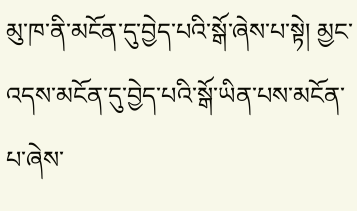མུ་ཁ་ནི་མངོན་དུ་བྱེད་པའི་སྒོ་ཞེས་པ་སྟེ། མྱང་འདས་མངོན་དུ་བྱེད་པའི་སྒོ་ཡིན་པས་མངོན་པ་ཞེས་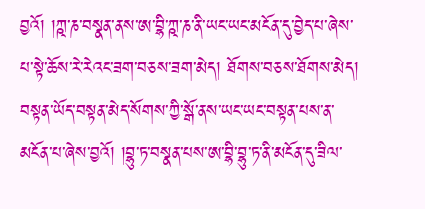བྱའོ། །ཀྵ་ཎ་བསྣན་ནས་ཨ་བྷི་ཀྵ་ཎ་ནི་ཡང་ཡང་མངོན་དུ་བྱེད་པ་ཞེས་པ་སྟེ་ཆོས་རེ་རེའང་ཟག་བཅས་ཟག་མེད། ཐོགས་བཅས་ཐོགས་མེད། བསྟན་ཡོད་བསྟན་མེད་སོགས་ཀྱི་སྒོ་ནས་ཡང་ཡང་བསྟན་པས་ན་མངོན་པ་ཞེས་བྱའོ། །བྷུ་ཏ་བསྣན་པས་ཨ་བྷི་བྷུ་ཏ་ནི་མངོན་དུ་ཟིལ་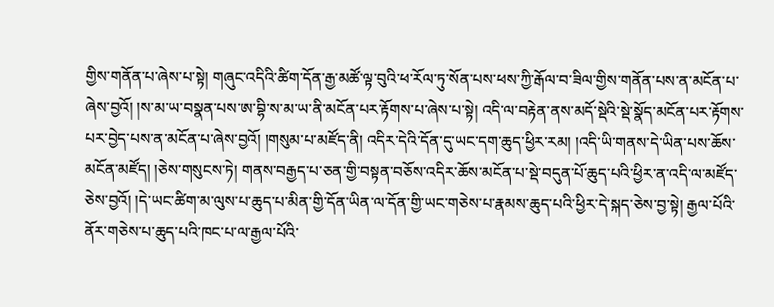གྱིས་གནོན་པ་ཞེས་པ་སྟེ། གཞུང་འདིའི་ཚིག་དོན་རྒྱ་མཚོ་ལྟ་བུའི་ཕ་རོལ་ཏུ་སོན་པས་ཕས་ཀྱི་རྒོལ་བ་ཟིལ་གྱིས་གནོན་པས་ན་མངོན་པ་ཞེས་བྱའོ། །ས་མ་ཡ་བསྣན་པས་ཨ་བྷི་ས་མ་ཡ་ནི་མངོན་པར་རྟོགས་པ་ཞེས་པ་སྟེ། འདི་ལ་བརྟེན་ནས་མདོ་སྡེའི་སྡེ་སྣོད་མངོན་པར་རྟོགས་པར་བྱེད་པས་ན་མངོན་པ་ཞེས་བྱའོ། །གསུམ་པ་མཛོད་ནི། འདིར་དེའི་དོན་དུ་ཡང་དག་ཆུད་ཕྱིར་རམ། །འདི་ཡི་གནས་དེ་ཡིན་པས་ཆོས་མངོན་མཛོད། །ཅེས་གསུངས་ཏེ། གནས་བརྒྱད་པ་ཅན་གྱི་བསྟན་བཅོས་འདིར་ཆོས་མངོན་པ་སྡེ་བདུན་པོ་ཆུད་པའི་ཕྱིར་ན་འདི་ལ་མཛོད་ཅེས་བྱའོ། །དེ་ཡང་ཚིག་མ་ལུས་པ་ཆུད་པ་མིན་གྱི་དོན་ཡིན་ལ་དོན་གྱི་ཡང་གཅེས་པ་རྣམས་ཆུད་པའི་ཕྱིར་དེ་སྐད་ཅེས་བྱ་སྟེ། རྒྱལ་པོའི་ནོར་གཅེས་པ་ཆུད་པའི་ཁང་པ་ལ་རྒྱལ་པོའི་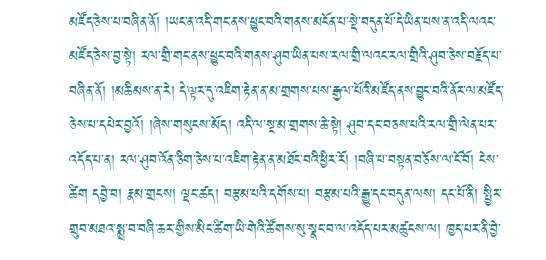མཛོད་ཅེས་པ་བཞིན་ནོ། །ཡང་ན་འདི་གང་ནས་ཕྱུང་བའི་གནས་མངོན་པ་སྡེ་བདུན་པོ་དེ་ཡིན་པས་ན་འདི་ལའང་མཛོད་ཅེས་བྱ་སྟེ། རལ་གྲི་གང་ནས་ཕྱུང་བའི་གནས་ཤུབ་ཡིན་པས་རལ་གྲི་ལའང་རལ་གྲིའི་ཤུབ་ཅེས་བརྗོད་པ་བཞིན་ནོ། །མཆིམས་ན་རེ། དེ་ལྟར་དུ་འཇིག་རྟེན་ན་མ་གྲགས་པས་རྒྱལ་པོའི་མཛོད་ནས་བྱུང་བའི་ནོར་ལ་མཛོད་ཅེས་པ་དཔེར་བྱའོ། །ཞེས་གསུངས་མོད། འདི་ལ་སྔ་མ་གྲགས་ཆེ་སྟེ། ཤུབ་དང་བཅས་པའི་རལ་གྲི་ལེན་པར་འདོད་པ་ན། རལ་ཤུབ་འོན་ཅིག་ཅེས་པ་འཇིག་རྟེན་ན་མཐོང་བའི་ཕྱིར་རོ། །བཞི་པ་བསྟན་བཅོས་ལ་ངོ་བོ། ངེས་ཚིག དབྱེ་བ། རྣམ་གྲངས། ལྡང་ཚད། བརྩམ་པའི་དགོས་པ། བརྩམ་པའི་རྒྱུ་དང་བདུན་ལས། དང་པོ་ནི། སྤྱིར་གྲུབ་མཐའ་སྨྲ་བ་བཞི་ཆར་གྱིས་མིང་ཚིག་ཡི་གེའི་ཚོགས་སུ་སྣང་བ་ལ་འདོད་པར་མཚུངས་ལ། ཁྱད་པར་ནི་བྱེ་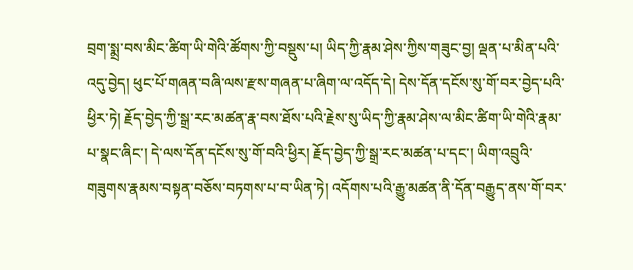བྲག་སྨྲ་བས་མིང་ཚིག་ཡི་གེའི་ཚོགས་ཀྱི་བསྡུས་པ། ཡིད་ཀྱི་རྣམ་ཤེས་ཀྱིས་གཟུང་བྱ། ལྡན་པ་མིན་པའི་འདུ་བྱེད། ཕུང་པོ་གཞན་བཞི་ལས་རྫས་གཞན་པ་ཞིག་ལ་འདོད་དེ། དེས་དོན་དངོས་སུ་གོ་བར་བྱེད་པའི་ཕྱིར་ཏེ། རྗོད་བྱེད་ཀྱི་སྒྲ་རང་མཚན་རྣ་བས་ཐོས་པའི་རྗེས་སུ་ཡིད་ཀྱི་རྣམ་ཤེས་ལ་མིང་ཚིག་ཡི་གེའི་རྣམ་པ་སྣང་ཞིང་། དེ་ལས་དོན་དངོས་སུ་གོ་བའི་ཕྱིར། རྗོད་བྱེད་ཀྱི་སྒྲ་རང་མཚན་པ་དང་། ཡིག་འབྲུའི་གཟུགས་རྣམས་བསྟན་བཅོས་བཏགས་པ་བ་ཡིན་ཏེ། འདོགས་པའི་རྒྱུ་མཚན་ནི་དོན་བརྒྱུད་ནས་གོ་བར་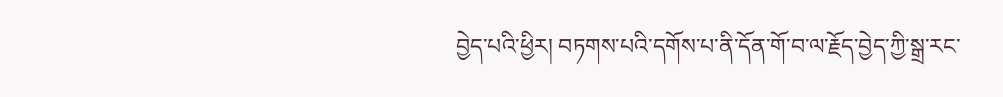བྱེད་པའི་ཕྱིར། བཏགས་པའི་དགོས་པ་ནི་དོན་གོ་བ་ལ་རྗོད་བྱེད་ཀྱི་སྒྲ་རང་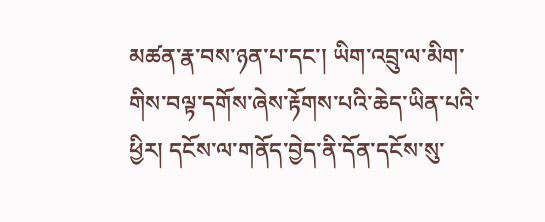མཚན་རྣ་བས་ཉན་པ་དང་། ཡིག་འབྲུ་ལ་མིག་གིས་བལྟ་དགོས་ཞེས་རྟོགས་པའི་ཆེད་ཡིན་པའི་ཕྱིར། དངོས་ལ་གནོད་བྱེད་ནི་དོན་དངོས་སུ་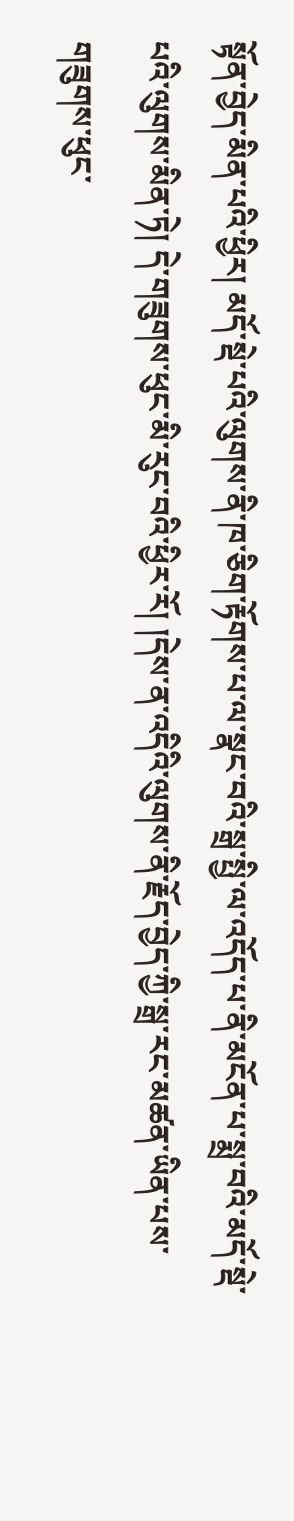སྟོན་བྱེད་མིན་པའི་ཕྱིར། མདོ་སྡེ་པའི་ལུགས་ནི་ཁ་ཅིག་རྟོགས་པ་ལ་སྣང་བའི་སྒྲ་སྤྱི་ལ་འདོད་པ་ནི་མངོན་པ་སྨྲ་བའི་མདོ་སྡེ་པའི་ལུགས་མིན་ཏེ། དེ་གཟུགས་ཕུང་མི་རུང་བའི་ཕྱིར་རོ། །དེས་ན་འདིའི་ལུགས་ནི་རྗོད་བྱེད་ཀྱི་སྒྲ་རང་མཚན་ཡིན་པས་གཟུགས་ཕུང་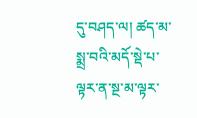དུ་བཤད་ལ། ཚད་མ་སྨྲ་བའི་མདོ་སྡེ་པ་ལྟར་ན་སྔ་མ་ལྟར་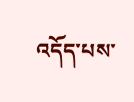འདོད་པས་